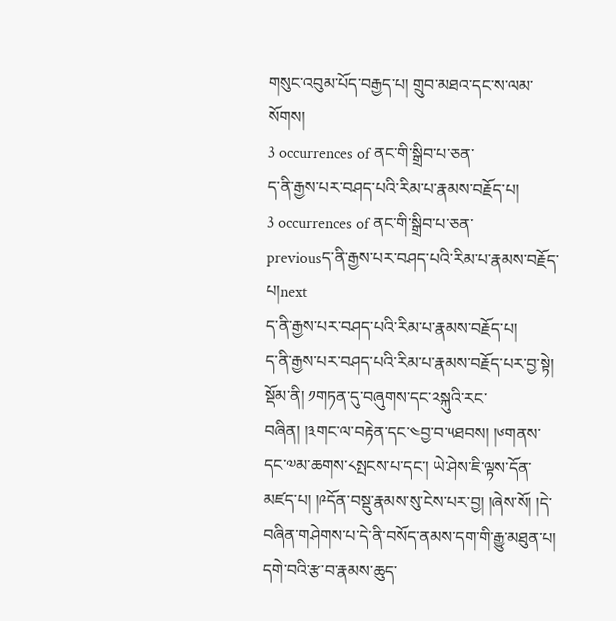གསུང་འབུམ་པོད་བརྒྱད་པ། གྲུབ་མཐའ་དང་ས་ལམ་སོགས།
3 occurrences of ནང་གི་སྒྲིབ་པ་ཅན་
ད་ནི་རྒྱས་པར་བཤད་པའི་རིམ་པ་རྣམས་བརྗོད་པ།
3 occurrences of ནང་གི་སྒྲིབ་པ་ཅན་
previousད་ནི་རྒྱས་པར་བཤད་པའི་རིམ་པ་རྣམས་བརྗོད་པ།next
ད་ནི་རྒྱས་པར་བཤད་པའི་རིམ་པ་རྣམས་བརྗོད་པ།
ད་ནི་རྒྱས་པར་བཤད་པའི་རིམ་པ་རྣམས་བརྗོད་པར་བྱ་སྟེ།
སྡོམ་ནི། ༡གཏན་དུ་བཞུགས་དང་༢སྐུའི་རང་བཞིན། །༣གང་ལ་བརྟེན་དང་༤བྱ་བ་༥ཐབས། །༦གནས་དང་༧མ་ཆགས་༨སྤངས་པ་དང་། ཡེ་ཤེས་ཇི་ལྟས་དོན་མཛད་པ། །༩དོན་བསྡུ་རྣམས་སུ་ངེས་པར་བྱ། །ཞེས་སོ། །དེ་བཞིན་གཤེགས་པ་དེ་ནི་བསོད་ནམས་དག་གི་རྒྱུ་མཐུན་པ། དགེ་བའི་རྩ་བ་རྣམས་ཆུད་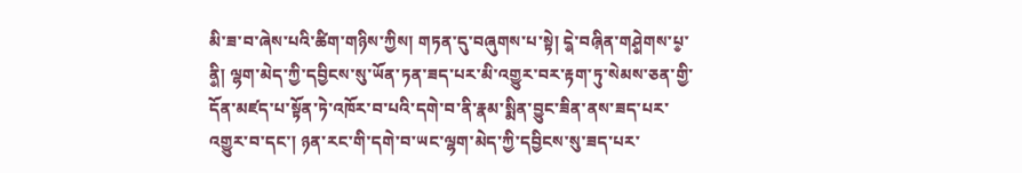མི་ཟ་བ་ཞེས་པའི་ཚིག་གཉིས་ཀྱིས། གཏན་དུ་བཞུགས་པ་སྟེ། དེ༵་བཞི༷ན་གཤེ༵གས་པ༵་ནི༵། ལྷག་མེད་ཀྱི་དབྱིངས་སུ་ཡོན་ཏན་ཟད་པར་མི་འགྱུར་བར་རྟག་ཏུ་སེམས་ཅན་གྱི་དོན་མཛད་པ་སྟོན་ཏེ་འཁོར་བ་པའི་དགེ་བ་ནི་རྣམ་སྨིན་བྱུང་ཟིན་ནས་ཟད་པར་འགྱུར་བ་དང་། ཉན་རང་གི་དགེ་བ་ཡང་ལྷག་མེད་ཀྱི་དབྱིངས་སུ་ཟད་པར་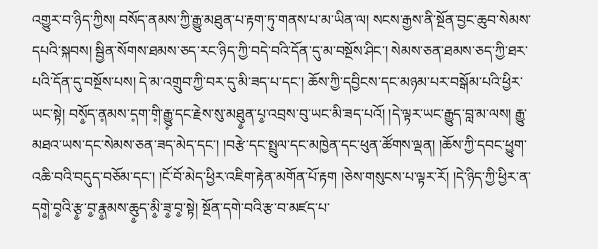འགྱུར་བ་ཉིད་ཀྱིས། བསོད་ནམས་ཀྱི་རྒྱུ་མཐུན་པ་རྟག་ཏུ་གནས་པ་མ་ཡིན་ལ། སངས་རྒྱས་ནི་སྔོན་བྱང་ཆུབ་སེམས་དཔའི་སྐབས། སྦྱིན་སོགས་ཐམས་ཅད་རང་ཉིད་ཀྱི་བདེ་བའི་དོན་དུ་མ་བསྔོས་ཤིང་། སེམས་ཅན་ཐམས་ཅད་ཀྱི་ཐར་པའི་དོན་དུ་བསྔོས་པས། དེ་མ་འགྲུབ་ཀྱི་བར་དུ་མི་ཟད་པ་དང་། ཆོས་ཀྱི་དབྱིངས་དང་མཉམ་པར་བསྒོམ་པའི་ཕྱིར་ཡང་སྟེ། བསོ༵ད་ན༷མས་ད༷ག་གི༷་རྒྱུ༷་དང་རྗེས་སུ་མཐུ༵ན་པ༵་འབྲས་བུ་ཡང་མི་ཟད་པའོ། །དེ་ལྟར་ཡང་རྒྱུད་བླ་མ་ལས། རྒྱུ་མཐའ་ཡས་དང་སེམས་ཅན་ཟད་མེད་དང་། །བརྩེ་དང་སྤྲུལ་དང་མཁྱེན་དང་ཕུན་ཚོགས་ལྡན། །ཆོས་ཀྱི་དབང་ཕྱུག་འཆི་བའི་བདུད་བཅོམ་དང་། །ངོ་བོ་མེད་ཕྱིར་འཇིག་རྟེན་མགོན་པོ་རྟག །ཅེས་གསུངས་པ་ལྟར་རོ། །དེ་ཉིད་ཀྱི་ཕྱིར་ན་དགེ༵་བ༵འི་རྩ༵་བ༵་རྣ༵མས་ཆུ༵ད་མི༵་ཟ༵་བ༵་སྟེ། སྔོན་དགེ་བའི་རྩ་བ་མཛད་པ་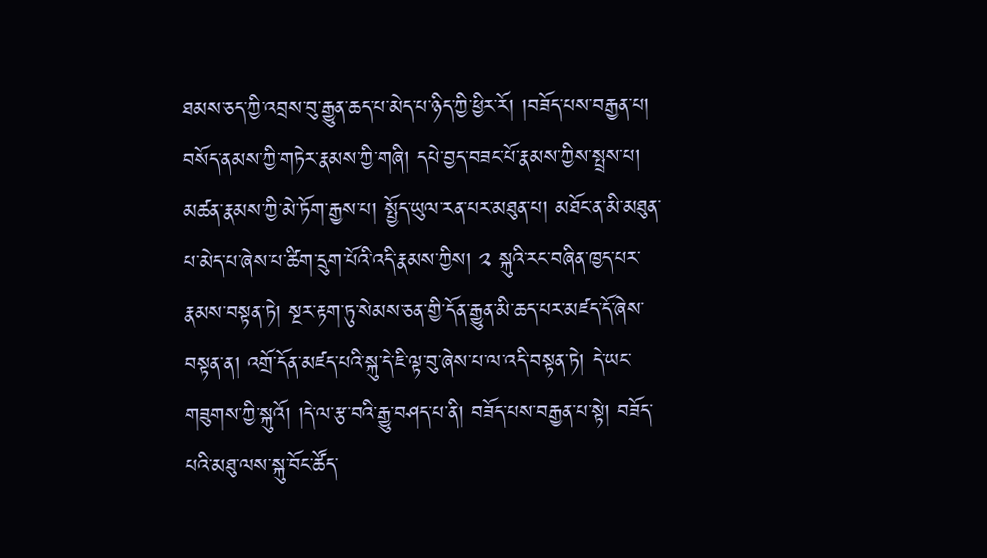ཐམས་ཅད་ཀྱི་འབྲས་བུ་རྒྱུན་ཆད་པ་མེད་པ་ཉིད་ཀྱི་ཕྱིར་རོ། །བཟོད་པས་བརྒྱན་པ། བསོད་ནམས་ཀྱི་གཏེར་རྣམས་ཀྱི་གཞི། དཔེ་བྱད་བཟང་པོ་རྣམས་ཀྱིས་སྤྲས་པ། མཚན་རྣམས་ཀྱི་མེ་ཏོག་རྒྱས་པ། སྤྱོད་ཡུལ་རན་པར་མཐུན་པ། མཐོང་ན་མི་མཐུན་པ་མེད་པ་ཞེས་པ་ཚིག་དྲུག་པོའི་འདི་རྣམས་ཀྱིས། ༢ སྐུའི་རང་བཞིན་ཁྱད་པར་རྣམས་བསྟན་ཏེ། སྔར་རྟག་ཏུ་སེམས་ཅན་གྱི་དོན་རྒྱུན་མི་ཆད་པར་མཛད་དོ་ཞེས་བསྟན་ན། འགྲོ་དོན་མཛད་པའི་སྐུ་དེ་ཇི་ལྟ་བུ་ཞེས་པ་ལ་འདི་བསྟན་ཏེ། དེ་ཡང་གཟུགས་ཀྱི་སྐུའོ། །དེ་ལ་རྩ་བའི་རྒྱུ་བཤད་པ་ནི། བཟོད་པས་བརྒྱན་པ་སྟེ། བཟོད་པའི་མཐུ་ལས་སྐུ་བོང་ཚོད་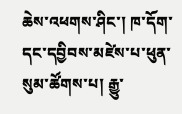ཆེས་འཕགས་ཤིང་། ཁ་དོག་དང་དབྱིབས་མཛེས་པ་ཕུན་སུམ་ཚོགས་པ། རྒྱུ་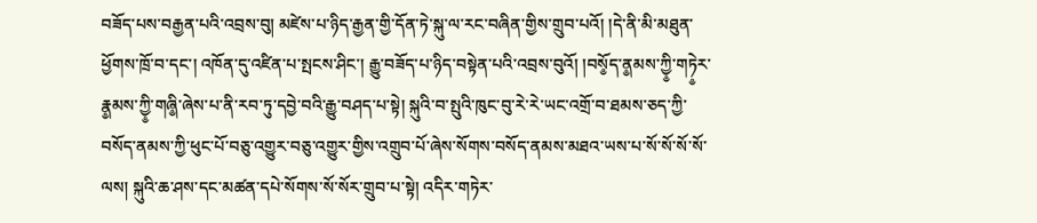བཟོད་པས་བརྒྱན་པའི་འབྲས་བུ། མཛེས་པ་ཉིད་རྒྱན་གྱི་དོན་ཏེ་སྐུ་ལ་རང་བཞིན་གྱིས་གྲུབ་པའོ། །དེ་ནི་མི་མཐུན་ཕྱོགས་ཁྲོ་བ་དང་། འཁོན་དུ་འཛིན་པ་སྤངས་ཤིང་། རྒྱུ་བཟོད་པ་ཉིད་བསྟེན་པའི་འབྲས་བུའོ། །བསོ༵ད་ན༵མས་ཀྱི༵་གཏེ༵ར་རྣ༵མས་ཀྱི༵་གཞི༵་ཞེས་པ་ནི་རབ་ཏུ་དབྱེ་བའི་རྒྱུ་བཤད་པ་སྟེ། སྐུའི་བ་སྤུའི་ཁུང་བུ་རེ་རེ་ཡང་འགྲོ་བ་ཐམས་ཅད་ཀྱི་བསོད་ནམས་ཀྱི་ཕུང་པོ་བཅུ་འགྱུར་བཅུ་འགྱུར་གྱིས་འགྲུབ་པོ་ཞེས་སོགས་བསོད་ནམས་མཐའ་ཡས་པ་སོ་སོ་སོ་སོ་ལས། སྐུའི་ཆ་ཤས་དང་མཚན་དཔེ་སོགས་སོ་སོར་གྲུབ་པ་སྟེ། འདིར་གཏེར་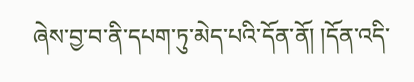ཞེས་བྱ་བ་ནི་དཔག་ཏུ་མེད་པའི་དོན་ནོ། །དོན་འདི་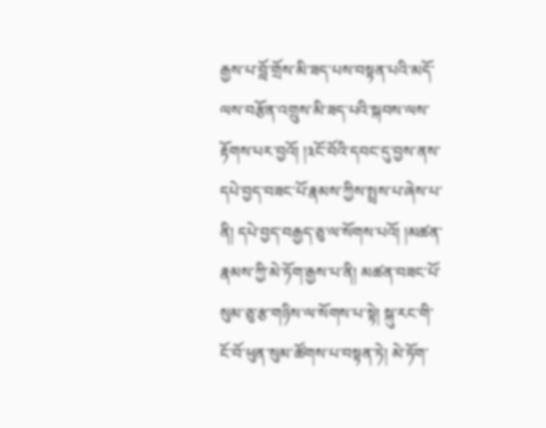རྒྱས་པ་བློ་གྲོས་མི་ཟད་པས་བསྟན་པའི་མདོ་ལས་བརྩོན་འགྲུས་མི་ཟད་པའི་སྐབས་ལས་རྟོགས་པར་བྱའོ། །༣ངོ་བོའི་དབང་དུ་བྱས་ནས་དཔེ་བྱད་བཟང་པོ་རྣམས་ཀྱིས་སྤྲས་པ་ཞེས་པ་ནི། དཔེ་བྱད་བརྒྱད་ཅུ་ལ་སོགས་པའོ། །མཚན་རྣམས་ཀྱི་མེ་ཏོག་རྒྱས་པ་ནི། མཚན་བཟང་པོ་སུམ་ཅུ་རྩ་གཉིས་ལ་སོགས་པ་སྟེ། སྐུ་རང་གི་ངོ་བོ་ཕུན་སུམ་ཚོགས་པ་བསྟན་ཏེ། མེ་ཏོག་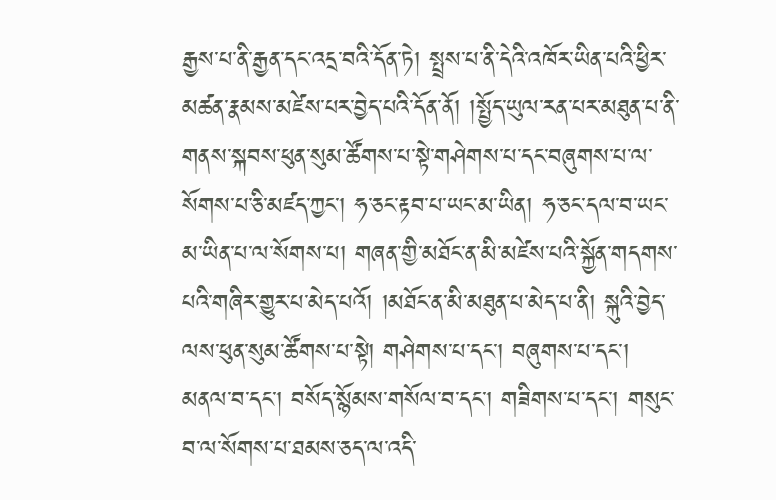རྒྱས་པ་ནི་རྒྱན་དང་འདྲ་བའི་དོན་ཏེ། སྤྲས་པ་ནི་དེའི་འཁོར་ཡིན་པའི་ཕྱིར་མཚན་རྣམས་མཛེས་པར་བྱེད་པའི་དོན་ནོ། །སྤྱོད་ཡུལ་རན་པར་མཐུན་པ་ནི་གནས་སྐབས་ཕུན་སུམ་ཚོགས་པ་སྟེ་གཤེགས་པ་དང་བཞུགས་པ་ལ་སོགས་པ་ཅི་མཛད་ཀྱང་། ཧ་ཅང་རྟབ་པ་ཡང་མ་ཡིན། ཧ་ཅང་དལ་བ་ཡང་མ་ཡིན་པ་ལ་སོགས་པ། གཞན་གྱི་མཐོང་ན་མི་མཛེས་པའི་སྐྱོན་གདགས་པའི་གཞིར་གྱུར་པ་མེད་པའོ། །མཐོང་ན་མི་མཐུན་པ་མེད་པ་ནི། སྐུའི་བྱེད་ལས་ཕུན་སུམ་ཚོགས་པ་སྟེ། གཤེགས་པ་དང་། བཞུགས་པ་དང་། མནལ་བ་དང་། བསོད་སྙོམས་གསོལ་བ་དང་། གཟིགས་པ་དང་། གསུང་བ་ལ་སོགས་པ་ཐམས་ཅད་ལ་འདི་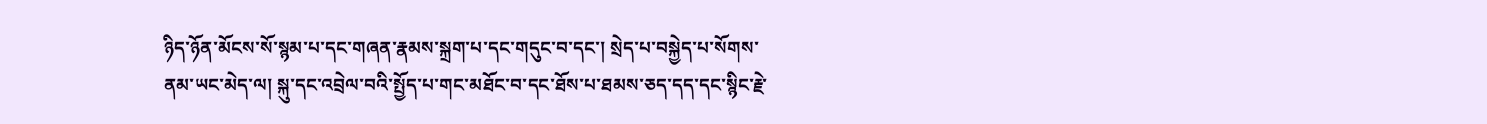ཉིད་ཉོན་མོངས་སོ་སྙམ་པ་དང་གཞན་རྣམས་སྐྲག་པ་དང་གདུང་བ་དང་། སྲེད་པ་བསྐྱེད་པ་སོགས་ནམ་ཡང་མེད་ལ། སྐུ་དང་འབྲེལ་བའི་སྤྱོད་པ་གང་མཐོང་བ་དང་ཐོས་པ་ཐམས་ཅད་དད་དང་སྙིང་རྗེ་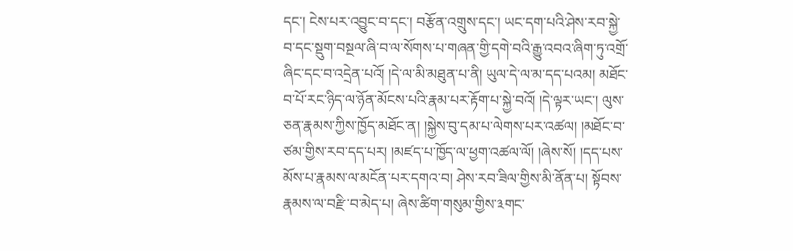དང་། ངེས་པར་འབྱུང་བ་དང་། བརྩོན་འགྲུས་དང་། ཡང་དག་པའི་ཤེས་རབ་སྐྱེ་བ་དང་སྡུག་བསྔལ་ཞི་བ་ལ་སོགས་པ་གཞན་གྱི་དགེ་བའི་རྒྱུ་འབའ་ཞིག་ཏུ་འགྲོ་ཞིང་དང་བ་འདྲེན་པའོ། །དེ་ལ་མི་མཐུན་པ་ནི། ཡུལ་དེ་ལ་མ་དད་པའམ། མཐོང་བ་པོ་རང་ཉིད་ལ་ཉོན་མོངས་པའི་རྣམ་པར་རྟོག་པ་སྐྱེ་བའོ། །དེ་ལྟར་ཡང་། ལུས་ཅན་རྣམས་ཀྱིས་ཁྱོད་མཐོང་ན། །སྐྱེས་བུ་དམ་པ་ལེགས་པར་འཚལ། །མཐོང་བ་ཙམ་གྱིས་རབ་དད་པར། །མཛད་པ་ཁྱོད་ལ་ཕྱག་འཚལ་ལོ། །ཞེས་སོ། །དད་པས་མོས་པ་རྣམས་ལ་མངོན་པར་དགའ་བ། ཤེས་རབ་ཟིལ་གྱིས་མི་ནོན་པ། སྟོབས་རྣམས་ལ་བརྫི་བ་མེད་པ། ཞེས་ཚིག་གསུམ་གྱིས་༣གང་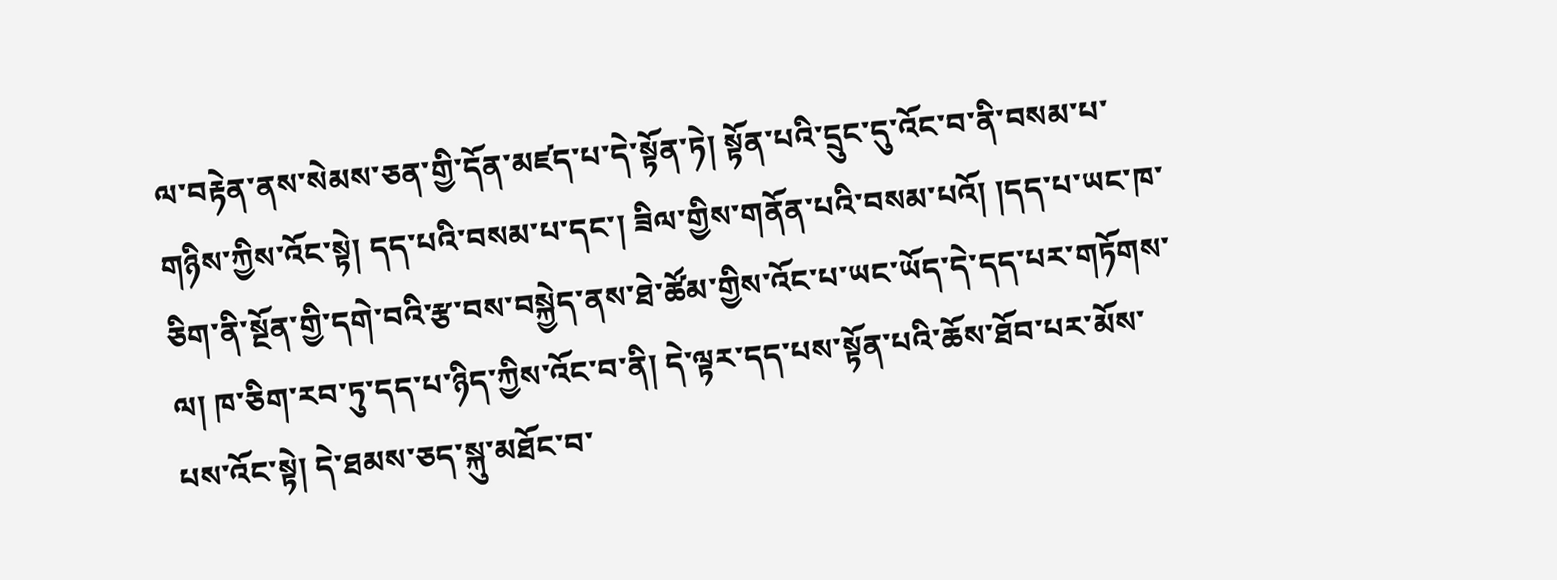ལ་བརྟེན་ནས་སེམས་ཅན་གྱི་དོན་མཛད་པ་དེ་སྟོན་ཏེ། སྟོན་པའི་དྲུང་དུ་འོང་བ་ནི་བསམ་པ་གཉིས་ཀྱིས་འོང་སྟེ། དད་པའི་བསམ་པ་དང་། ཟིལ་གྱིས་གནོན་པའི་བསམ་པའོ། །དད་པ་ཡང་ཁ་ཅིག་ནི་སྔོན་གྱི་དགེ་བའི་རྩ་བས་བསྐྱེད་ནས་ཐེ་ཚོམ་གྱིས་འོང་པ་ཡང་ཡོད་དེ་དད་པར་གཏོགས་ལ། ཁ་ཅིག་རབ་ཏུ་དད་པ་ཉིད་ཀྱིས་འོང་བ་ནི། དེ་ལྟར་དད་པས་སྟོན་པའི་ཆོས་ཐོབ་པར་མོས་པས་འོང་སྟེ། དེ་ཐམས་ཅད་སྐུ་མཐོང་བ་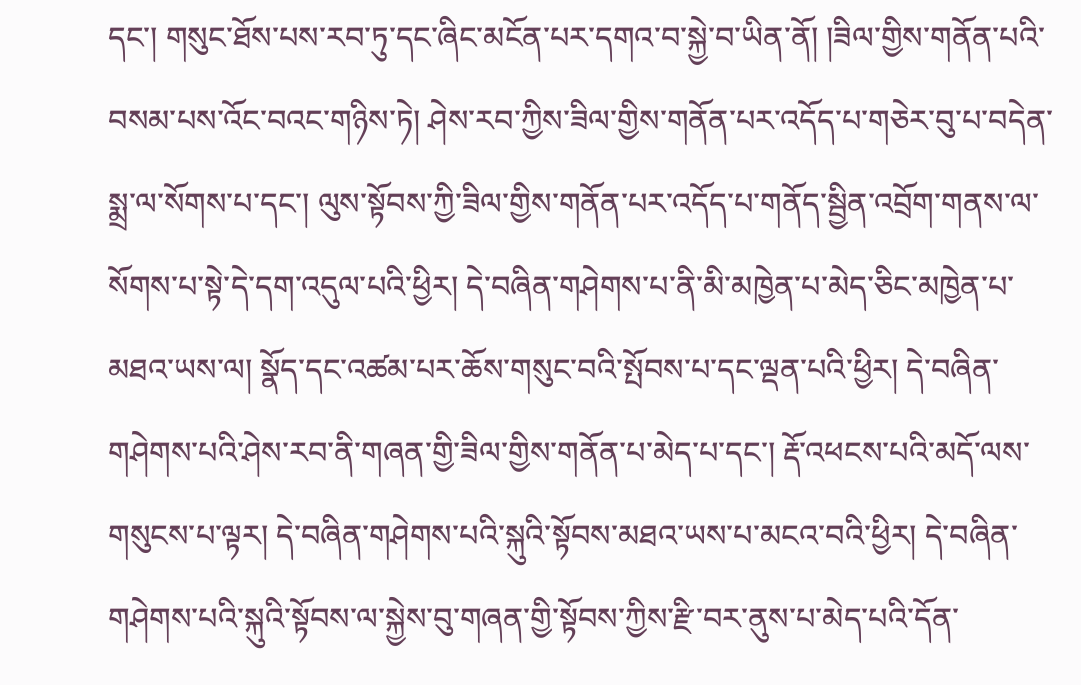དང་། གསུང་ཐོས་པས་རབ་ཏུ་དང་ཞིང་མངོན་པར་དགའ་བ་སྐྱེ་བ་ཡིན་ནོ། །ཟིལ་གྱིས་གནོན་པའི་བསམ་པས་འོང་བའང་གཉིས་ཏེ། ཤེས་རབ་ཀྱིས་ཟིལ་གྱིས་གནོན་པར་འདོད་པ་གཅེར་བུ་པ་བདེན་སྨྲ་ལ་སོགས་པ་དང་། ལུས་སྟོབས་ཀྱི་ཟིལ་གྱིས་གནོན་པར་འདོད་པ་གནོད་སྦྱིན་འབྲོག་གནས་ལ་སོགས་པ་སྟེ་དེ་དག་འདུལ་པའི་ཕྱིར། དེ་བཞིན་གཤེགས་པ་ནི་མི་མཁྱེན་པ་མེད་ཅིང་མཁྱེན་པ་མཐའ་ཡས་ལ། སྣོད་དང་འཚམ་པར་ཆོས་གསུང་བའི་སྤོབས་པ་དང་ལྡན་པའི་ཕྱིར། དེ་བཞིན་གཤེགས་པའི་ཤེས་རབ་ནི་གཞན་གྱི་ཟིལ་གྱིས་གནོན་པ་མེད་པ་དང་། རྡོ་འཕངས་པའི་མདོ་ལས་གསུངས་པ་ལྟར། དེ་བཞིན་གཤེགས་པའི་སྐུའི་སྟོབས་མཐའ་ཡས་པ་མངའ་བའི་ཕྱིར། དེ་བཞིན་གཤེགས་པའི་སྐུའི་སྟོབས་ལ་སྐྱེས་བུ་གཞན་གྱི་སྟོབས་ཀྱིས་རྫི་བར་ནུས་པ་མེད་པའི་དོན་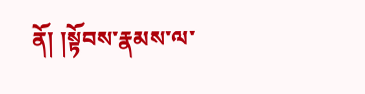ནོ། །སྟོབས་རྣམས་ལ་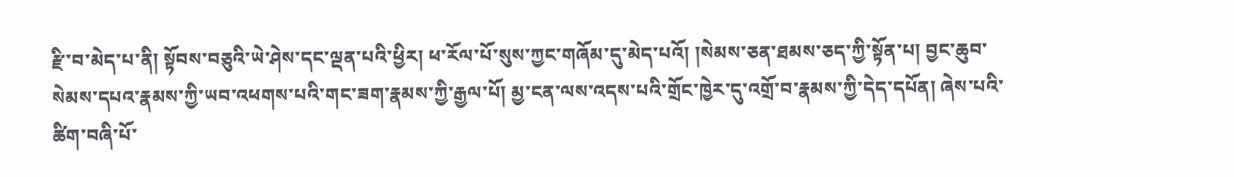རྫི་བ་མེད་པ་ནི། སྟོབས་བཅུའི་ཡེ་ཤེས་དང་ལྡན་པའི་ཕྱིར། ཕ་རོལ་པོ་སུས་ཀྱང་གཞོམ་དུ་མེད་པའོ། །སེམས་ཅན་ཐམས་ཅད་ཀྱི་སྟོན་པ། བྱང་ཆུབ་སེམས་དཔའ་རྣམས་ཀྱི་ཡབ་འཕགས་པའི་གང་ཟག་རྣམས་ཀྱི་རྒྱལ་པོ། མྱ་ངན་ལས་འདས་པའི་གྲོང་ཁྱེར་དུ་འགྲོ་བ་རྣམས་ཀྱི་དེད་དཔོན། ཞེས་པའི་ཚིག་བཞི་པོ་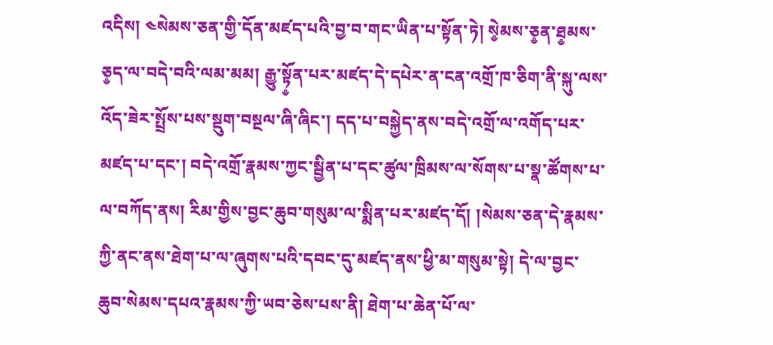འདིས། ༤སེམས་ཅན་གྱི་དོན་མཛད་པའི་བྱ་བ་གང་ཡིན་པ་སྟོན་ཏེ། སེ༵མས་ཅ༵ན་ཐ༵མས་ཅ༵ད་ལ་བདེ་བའི་ལམ་མམ། རྒྱུ་སྟོ༵ན་པར་མཛད་དེ་དཔེར་ན་ངན་འགྲོ་ཁ་ཅིག་ནི་སྐུ་ལས་འོད་ཟེར་སྤྲོས་པས་སྡུག་བསྔལ་ཞི་ཞིང་། དད་པ་བསྐྱེད་ནས་བདེ་འགྲོ་ལ་འགོད་པར་མཛད་པ་དང་། བདེ་འགྲོ་རྣམས་ཀྱང་སྦྱིན་པ་དང་ཚུལ་ཁྲིམས་ལ་སོགས་པ་སྣ་ཚོགས་པ་ལ་བཀོད་ནས། རིམ་གྱིས་བྱང་ཆུབ་གསུམ་ལ་སྨིན་པར་མཛད་དོ། །སེམས་ཅན་དེ་རྣམས་ཀྱི་ནང་ནས་ཐེག་པ་ལ་ཞུགས་པའི་དབང་དུ་མཛད་ནས་ཕྱི་མ་གསུམ་སྟེ། དེ་ལ་བྱང་ཆུབ་སེམས་དཔའ་རྣམས་ཀྱི་ཡབ་ཅེས་པས་ནི། ཐེག་པ་ཆེན་པོ་ལ་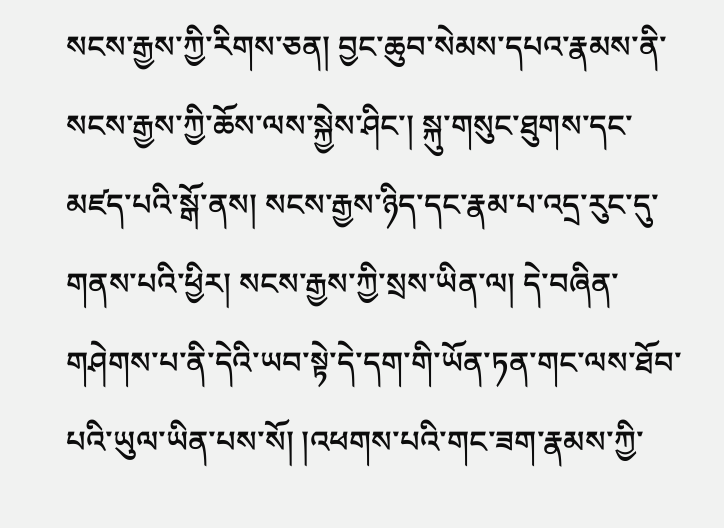སངས་རྒྱས་ཀྱི་རིགས་ཅན། བྱང་ཆུབ་སེམས་དཔའ་རྣམས་ནི་སངས་རྒྱས་ཀྱི་ཆོས་ལས་སྐྱེས་ཤིང་། སྐུ་གསུང་ཐུགས་དང་མཛད་པའི་སྒོ་ནས། སངས་རྒྱས་ཉིད་དང་རྣམ་པ་འདྲ་རུང་དུ་གནས་པའི་ཕྱིར། སངས་རྒྱས་ཀྱི་སྲས་ཡིན་ལ། དེ་བཞིན་གཤེགས་པ་ནི་དེའི་ཡབ་སྟེ་དེ་དག་གི་ཡོན་ཏན་གང་ལས་ཐོབ་པའི་ཡུལ་ཡིན་པས་སོ། །འཕགས་པའི་གང་ཟག་རྣམས་ཀྱི་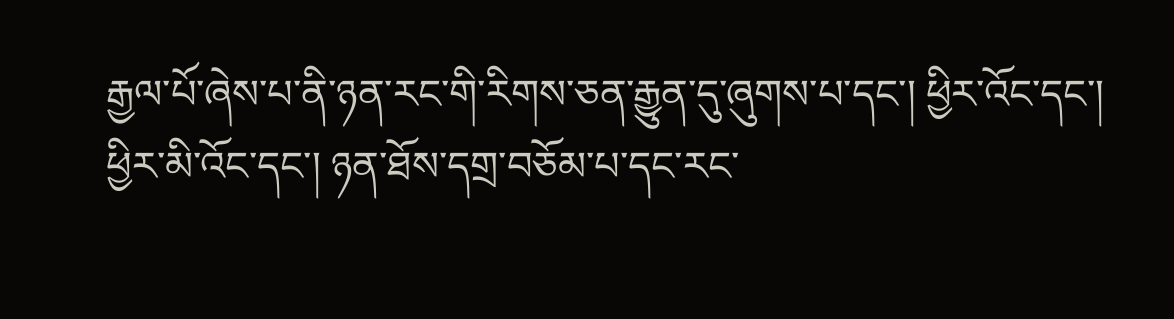རྒྱལ་པོ་ཞེས་པ་ནི་ཉན་རང་གི་རིགས་ཅན་རྒྱུན་དུ་ཞུགས་པ་དང་། ཕྱིར་འོང་དང་། ཕྱིར་མི་འོང་དང་། ཉན་ཐོས་དགྲ་བཅོམ་པ་དང་རང་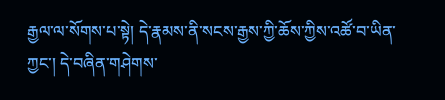རྒྱལ་ལ་སོགས་པ་སྟེ། དེ་རྣམས་ནི་སངས་རྒྱས་ཀྱི་ཆོས་ཀྱིས་འཚོ་བ་ཡིན་ཀྱང་། དེ་བཞིན་གཤེགས་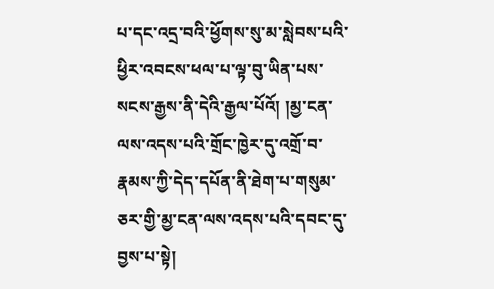པ་དང་འདྲ་བའི་ཕྱོགས་སུ་མ་སླེབས་པའི་ཕྱིར་འབངས་ཕལ་པ་ལྟ་བུ་ཡིན་པས་སངས་རྒྱས་ནི་དེའི་རྒྱལ་པོའོ། །མྱ་ངན་ལས་འདས་པའི་གྲོང་ཁྱེར་དུ་འགྲོ་བ་རྣམས་ཀྱི་དེད་དཔོན་ནི་ཐེག་པ་གསུམ་ཅར་གྱི་མྱ་ངན་ལས་འདས་པའི་དབང་དུ་བྱས་པ་སྟེ།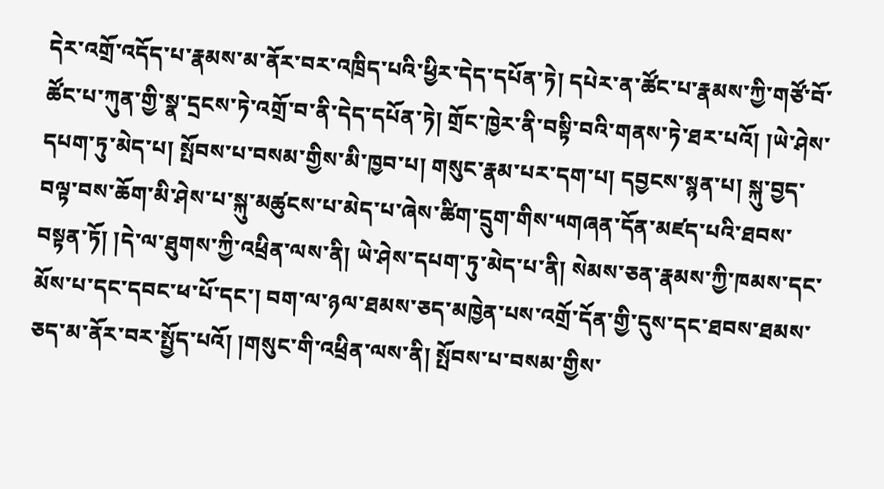དེར་འགྲོ་འདོད་པ་རྣམས་མ་ནོར་བར་འཁྲིད་པའི་ཕྱིར་དེད་དཔོན་ཏེ། དཔེར་ན་ཚོང་པ་རྣམས་ཀྱི་གཙོ་བོ་ཚོང་པ་ཀུན་གྱི་སྣ་དྲངས་ཏེ་འགྲོ་བ་ནི་དེད་དཔོན་ཏེ། གྲོང་ཁྱེར་ནི་བསྟི་བའི་གནས་ཏེ་ཐར་པའོ། །ཡེ་ཤེས་དཔག་ཏུ་མེད་པ། སྤོབས་པ་བསམ་གྱིས་མི་ཁྱབ་པ། གསུང་རྣམ་པར་དག་པ། དབྱངས་སྙན་པ། སྐུ་བྱད་བལྟ་བས་ཆོག་མི་ཤེས་པ་སྐུ་མཚུངས་པ་མེད་པ་ཞེས་ཚིག་དྲུག་གིས་༥གཞན་དོན་མཛད་པའི་ཐབས་བསྟན་ཏོ། །དེ་ལ་ཐུགས་ཀྱི་འཕྲིན་ལས་ནི། ཡེ་ཤེས་དཔག་ཏུ་མེད་པ་ནི། སེམས་ཅན་རྣམས་ཀྱི་ཁམས་དང་མོས་པ་དང་དབང་ཕ་པོ་དང་། བག་ལ་ཉལ་ཐམས་ཅད་མཁྱེན་པས་འགྲོ་དོན་གྱི་དུས་དང་ཐབས་ཐམས་ཅད་མ་ནོར་བར་སྤྱོད་པའོ། །གསུང་གི་འཕྲིན་ལས་ནི། སྤོབས་པ་བསམ་གྱིས་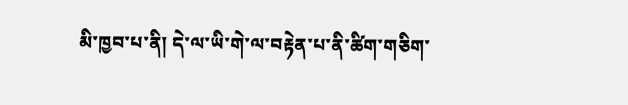མི་ཁྱབ་པ་ནི། དེ་ལ་ཡི་གེ་ལ་བརྟེན་པ་ནི་ཚིག་གཅིག་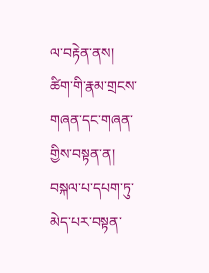ལ་བརྟེན་ནས། ཚིག་གི་རྣམ་གྲངས་གཞན་དང་གཞན་གྱིས་བསྟན་ན། བསྐལ་པ་དཔག་ཏུ་མེད་པར་བསྟན་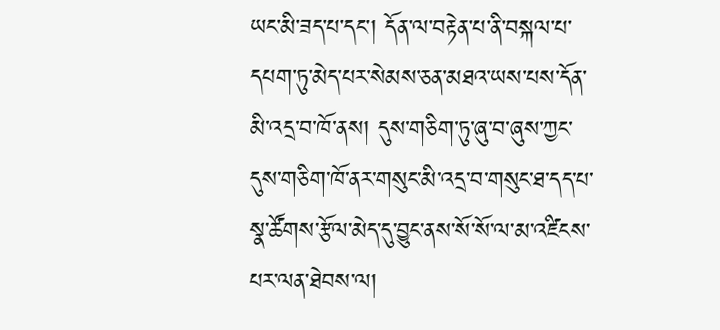ཡང་མི་ཟད་པ་དང་། དོན་ལ་བརྟེན་པ་ནི་བསྐལ་པ་དཔག་ཏུ་མེད་པར་སེམས་ཅན་མཐའ་ཡས་པས་དོན་མི་འདྲ་བ་ཁོ་ནས། དུས་གཅིག་ཏུ་ཞུ་བ་ཞུས་ཀྱང་དུས་གཅིག་ཁོ་ནར་གསུང་མི་འདྲ་བ་གསུང་ཐ་དད་པ་སྣ་ཚོགས་རྩོལ་མེད་དུ་བྱུང་ནས་སོ་སོ་ལ་མ་འཛིངས་པར་ལན་ཐེབས་ལ།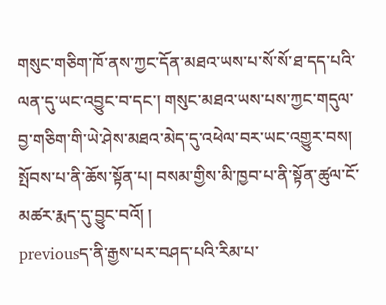གསུང་གཅིག་ཁོ་ནས་ཀྱང་དོན་མཐའ་ཡས་པ་སོ་སོ་ཐ་དད་པའི་ལན་དུ་ཡང་འབྱུང་བ་དང་། གསུང་མཐའ་ཡས་པས་ཀྱང་གདུལ་བྱ་གཅིག་གི་ཡེ་ཤེས་མཐའ་མེད་དུ་འཕེལ་བར་ཡང་འགྱུར་བས། སྤོབས་པ་ནི་ཆོས་སྟོན་པ། བསམ་གྱིས་མི་ཁྱབ་པ་ནི་སྟོན་ཚུལ་ངོ་མཚར་རྨད་དུ་བྱུང་བའོ། །
previousད་ནི་རྒྱས་པར་བཤད་པའི་རིམ་པ་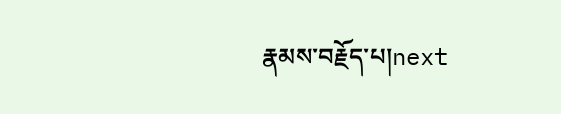རྣམས་བརྗོད་པ།next